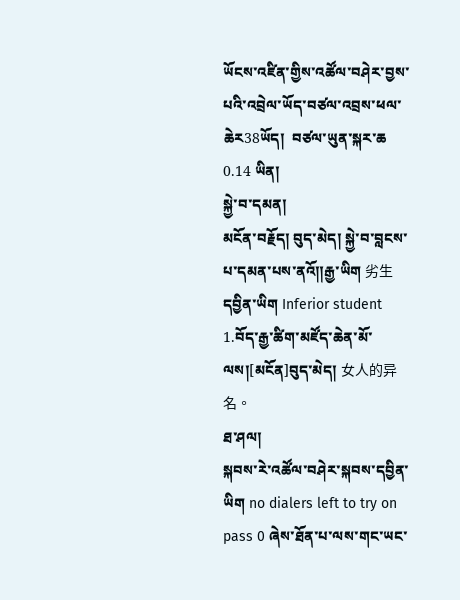ཡོངས་འཛིན་གྱིས་འཚོལ་བཤེར་བྱས་པའི་འབྲེལ་ཡོད་བཙལ་འབྲས་ཕལ་ཆེར38ཡོད།  བཙལ་ཡུན་སྐར་ཆ 0.14 ཡིན།
སྐྱེ་བ་དམན།
མངོན་བརྗོད། བུད་མེད། སྐྱེ་བ་བླངས་པ་དམན་པས་ནའོ༎རྒྱ་ཡིག 劣生 དབྱིན་ཡིག Inferior student 1.བོད་རྒྱ་ཚིག་མཛོད་ཆེན་མོ་ལས།[མངོན]བུད་མེད། 女人的异名。
ཐ་ཤལ།
སྐབས་རེ་འཚོལ་བཤེར་སྐབས་དབྱིན་ཡིག no dialers left to try on pass 0 ཞེས་ཐོན་པ་ལས་གང་ཡང་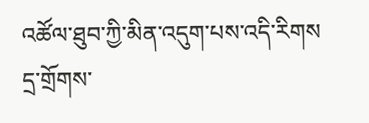འཚོལ་ཐུབ་ཀྱི་མིན་འདུག་པས་འདི་རིགས
དྲ་གྲོགས་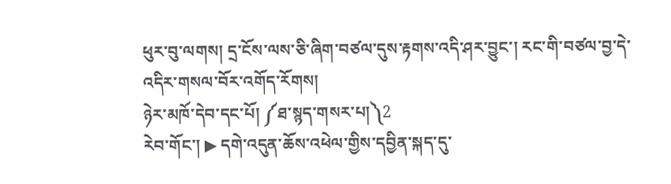ཕུར་བུ་ལགས། དྲ་ངོས་ལས་ཅི་ཞིག་བཙལ་དུས་རྟགས་འདི་ཤར་བྱུང་། རང་གི་བཙལ་བྱ་དེ་འདིར་གསལ་བོར་འགོད་རོགས།
ཉེར་མཁོ་དེབ་དང་པོ། ༼ཐ་སྙད་གསར་པ།༽2
རེབ་གོང་། ▶ དགེ་འདུན་ཆོས་འཕེལ་གྱིས་དབྱིན་སྐད་དུ་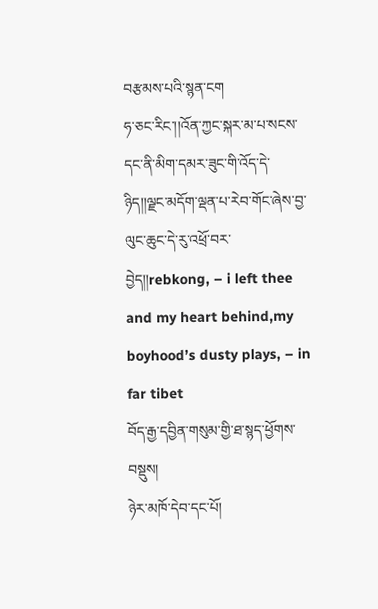བརྩམས་པའི་སྙན་ངག
ཧ་ཅང་རིང་།།འོན་ཀྱང་སྐར་མ་པ་སངས་དང་ནི་མིག་དམར་ཟུང་གི་འོད་དེ་ཉིད།།ལྗང་མདོག་ལྡན་པ་རེབ་གོང་ཞེས་བྱ་ལུང་ཆུང་དེ་རུ་འཕྲོ་བར་བྱེད།།rebkong, – i left thee and my heart behind,my boyhood’s dusty plays, – in far tibet
བོད་རྒྱ་དབྱིན་གསུམ་གྱི་ཐ་སྙད་ཕྱོགས་བསྡུས།
ཉེར་མཁོ་དེབ་དང་པོ།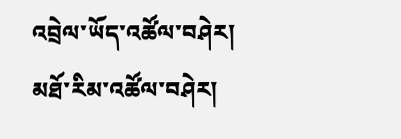འབྲེལ་ཡོད་འཚོལ་བཤེར།
མཐོ་རིམ་འཚོལ་བཤེར།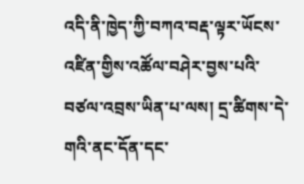འདི་ནི་ཁྱེད་ཀྱི་བཀའ་བརྡ་ལྟར་ཡོངས་འཛིན་གྱིས་འཚོལ་བཤེར་བྱས་པའི་བཙལ་འབྲས་ཡིན་པ་ལས། དྲ་ཚིགས་དེ་གའི་ནང་དོན་དང་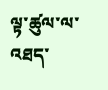ལྟ་ཚུལ་ལ་འཐད་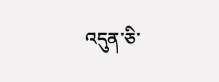འདུན་ཅི་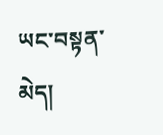ཡང་བསྟན་མེད།